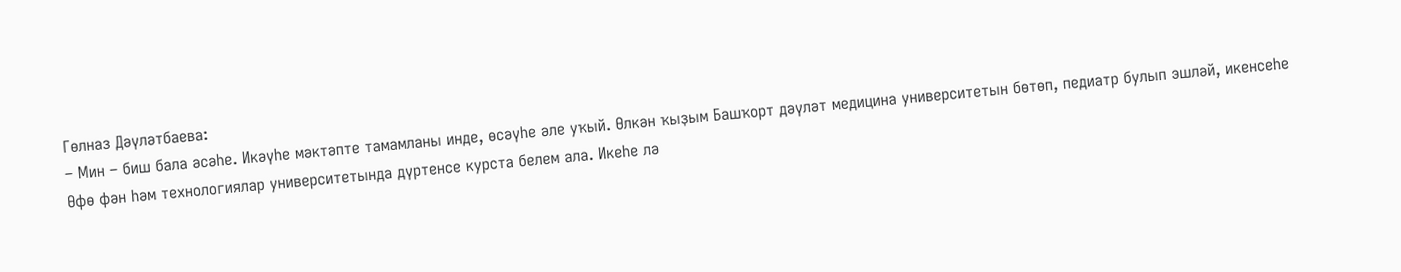Гөлназ Дәүләтбаева:
– Мин – биш бала әсәһе. Икәүһе мәктәпте тамамланы инде, өсәүһе әле уҡый. Өлкән ҡыҙым Башҡорт дәүләт медицина университетын бөтөп, педиатр булып эшләй, икенсеһе Өфө фән һәм технологиялар университетында дүртенсе курста белем ала. Икеһе лә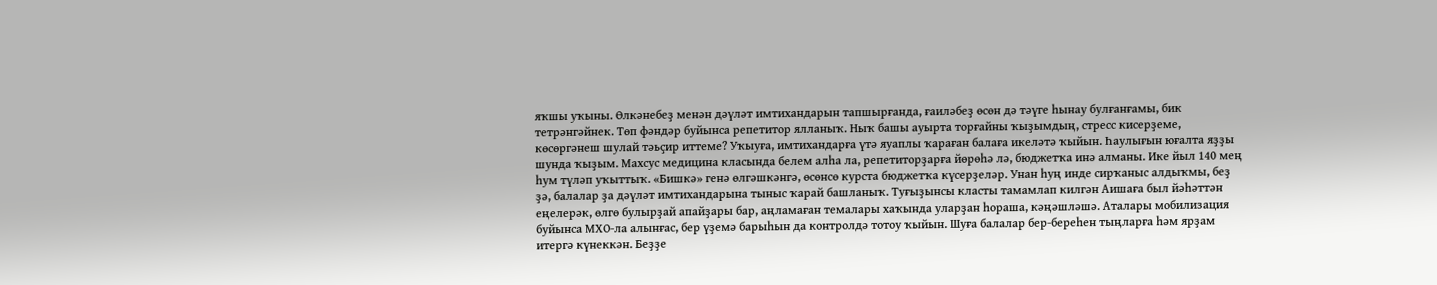яҡшы уҡыны. Өлкәнебеҙ менән дәүләт имтихандарын тапшырғанда, ғаиләбеҙ өсөн дә тәүге һынау булғанғамы, бик тетрәнгәйнек. Төп фәндәр буйынса репетитор ялланыҡ. Ныҡ башы ауырта торғайны ҡыҙымдың, стресс кисерҙеме, көсөргәнеш шулай тәьҫир иттеме? Уҡыуға, имтихандарға үтә яуаплы ҡараған балаға икеләтә ҡыйын. Һаулығын юғалта яҙҙы шунда ҡыҙым. Махсус медицина класында белем алһа ла, репетиторҙарға йөрөһә лә, бюджетҡа инә алманы. Ике йыл 140 мең һум түләп уҡыттыҡ. «Бишкә» генә өлгәшкәнгә, өсөнсө курста бюджетҡа күсерҙеләр. Унан һуң инде сирҡаныс алдыҡмы, беҙ ҙә, балалар ҙа дәүләт имтихандарына тыныс ҡарай башланыҡ. Туғыҙынсы класты тамамлап килгән Аишаға был йәһәттән еңелерәк, өлгө булырҙай апайҙары бар, аңламаған темалары хаҡында уларҙан һораша, кәңәшләшә. Аталары мобилизация буйынса МХО-ла алынғас, бер үҙемә барыһын да контролдә тотоу ҡыйын. Шуға балалар бер-береһен тыңларға һәм ярҙам итергә күнеккән. Беҙҙе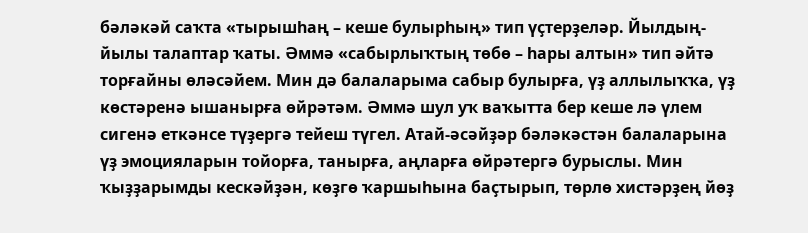бәләкәй саҡта «тырышһаң – кеше булырһың» тип үҫтерҙеләр. Йылдың-йылы талаптар ҡаты. Әммә «сабырлыҡтың төбө – һары алтын» тип әйтә торғайны өләсәйем. Мин дә балаларыма сабыр булырға, үҙ аллылыҡҡа, үҙ көстәренә ышанырға өйрәтәм. Әммә шул уҡ ваҡытта бер кеше лә үлем сигенә еткәнсе түҙергә тейеш түгел. Атай-әсәйҙәр бәләкәстән балаларына үҙ эмоцияларын тойорға, танырға, аңларға өйрәтергә бурыслы. Мин ҡыҙҙарымды кескәйҙән, көҙгө ҡаршыһына баҫтырып, төрлө хистәрҙең йөҙ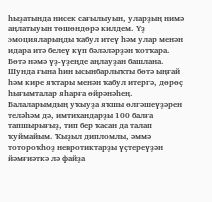һыҙатында нисек сағылыуын, уларҙың нимә аңлатыуын төшөндөрә килдем. Үҙ эмоцияларыңды ҡабул итеү һәм улар менән идара итә белеү күп бәләләрҙән ҡотҡара. Бөтә нәмә үҙ-үҙеңде аңлауҙан башлана. Шунда ғына һин ысынбарлыҡты бөтә ыңғай һәм кире яҡтары менән ҡабул итергә, дөрөҫ һығымталар яһарға өйрәнәһең. Балаларымдың уҡыуҙа яҡшы өлгәшеүҙәрен теләһәм дә, имтихандарҙы 100 балға тапшырығыҙ, тип бер ҡасан да талап ҡуймайым. Ҡыҙыл дипломлы, әммә тотороҡһоҙ невротиктарҙы үҫтереүҙән йәмғиәткә лә файҙа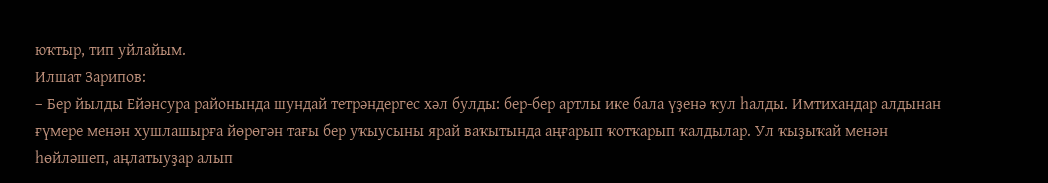юҡтыр, тип уйлайым.
Илшат Зарипов:
– Бер йылды Ейәнсура районында шундай тетрәндергес хәл булды: бер-бер артлы ике бала үҙенә ҡул һалды. Имтихандар алдынан ғүмере менән хушлашырға йөрөгән тағы бер уҡыусыны ярай ваҡытында аңғарып ҡотҡарып ҡалдылар. Ул ҡыҙыҡай менән һөйләшеп, аңлатыуҙар алып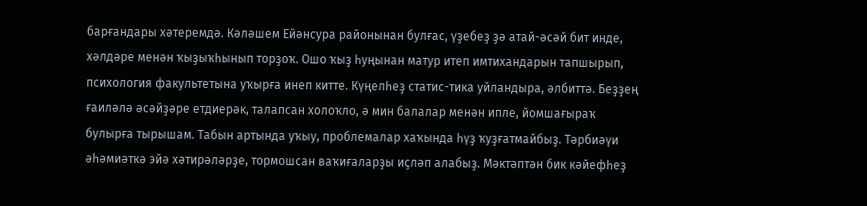барғандары хәтеремдә. Кәләшем Ейәнсура районынан булғас, үҙебеҙ ҙә атай-әсәй бит инде, хәлдәре менән ҡыҙыҡһынып торҙоҡ. Ошо ҡыҙ һуңынан матур итеп имтихандарын тапшырып, психология факультетына уҡырға инеп китте. Күңелһеҙ статис-тика уйландыра, әлбиттә. Беҙҙең ғаиләлә әсәйҙәре етдиерәк, талапсан холоҡло, ә мин балалар менән ипле, йомшағыраҡ булырға тырышам. Табын артында уҡыу, проблемалар хаҡында һүҙ ҡуҙғатмайбыҙ. Тәрбиәүи әһәмиәткә эйә хәтирәләрҙе, тормошсан ваҡиғаларҙы иҫләп алабыҙ. Мәктәптән бик кәйефһеҙ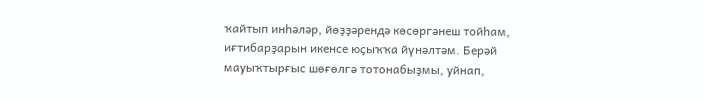ҡайтып инһәләр, йөҙҙәрендә көсөргәнеш тойһам, иғтибарҙарын икенсе юҫыҡҡа йүнәлтәм. Берәй мауыҡтырғыс шөғөлгә тотонабыҙмы, уйнап,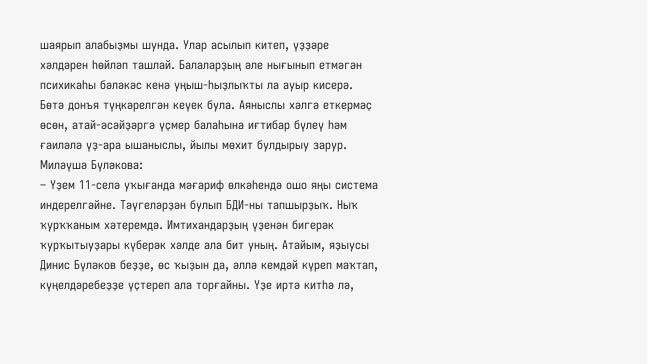шаярып алабыҙмы шунда. Улар асылып китеп, үҙҙәре хәлдәрен һөйләп ташлай. Балаларҙың әле нығынып етмәгән психикаһы бәләкәс кенә уңыш-һыҙлыҡты ла ауыр кисерә. Бөтә донъя түңкәрелгән кеүек була. Аяныслы хәлгә еткермәҫ өсөн, атай-әсәйҙәргә үҫмер балаһына иғтибар бүлеү һәм ғаиләлә үҙ-ара ышаныслы, йылы мөхит булдырыу зарур.
Миләүшә Бүләкова:
– Үҙем 11-селә уҡығанда мәғариф өлкәһендә ошо яңы система индерелгәйне. Тәүгеләрҙән булып БДИ-ны тапшырҙыҡ. Ныҡ ҡурҡҡаным хәтеремдә. Имтихандарҙың үҙенән бигерәк ҡурҡытыуҙары күберәк хәлде ала бит уның. Атайым, яҙыусы Динис Бүләков беҙҙе, өс ҡыҙын да, әллә кемдәй күреп маҡтап, күңелдәребеҙҙе үҫтереп ала торғайны. Үҙе иртә китһә лә,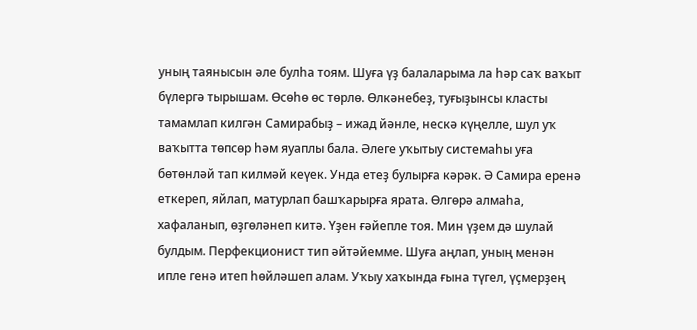уның таянысын әле булһа тоям. Шуға үҙ балаларыма ла һәр саҡ ваҡыт бүлергә тырышам. Өсөһө өс төрлө. Өлкәнебеҙ, туғыҙынсы класты тамамлап килгән Самирабыҙ – ижад йәнле, нескә күңелле, шул уҡ ваҡытта төпсөр һәм яуаплы бала. Әлеге уҡытыу системаһы уға бөтөнләй тап килмәй кеүек. Унда етеҙ булырға кәрәк. Ә Самира еренә еткереп, яйлап, матурлап башҡарырға ярата. Өлгөрә алмаһа, хафаланып, өҙгөләнеп китә. Үҙен ғәйепле тоя. Мин үҙем дә шулай булдым. Перфекционист тип әйтәйемме. Шуға аңлап, уның менән ипле генә итеп һөйләшеп алам. Уҡыу хаҡында ғына түгел, үҫмерҙең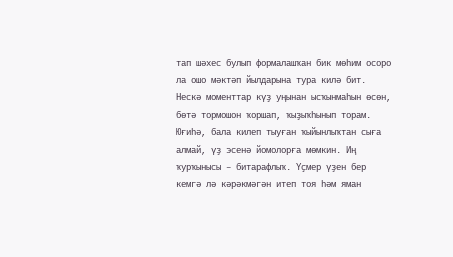тап шәхес булып формалашҡан бик мөһим осоро ла ошо мәктәп йылдарына тура килә бит. Нескә моменттар күҙ уңынан ысҡынмаһын өсөн, бөтә тормошон ҡоршап, ҡыҙыҡһынып торам. Юғиһә, бала килеп тыуған ҡыйынлыҡтан сыға алмай, үҙ эсенә йомолорға мөмкин. Иң ҡурҡынысы – битарафлыҡ. Үҫмер үҙен бер кемгә лә кәрәкмәгән итеп тоя һәм яман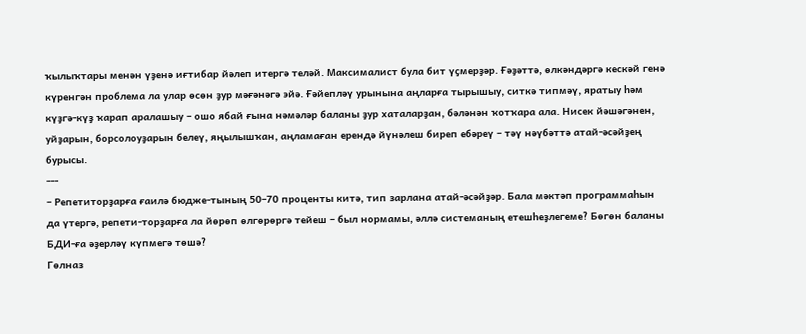ҡылыҡтары менән үҙенә иғтибар йәлеп итергә теләй. Максималист була бит үҫмерҙәр. Ғәҙәттә, өлкәндәргә кескәй генә күренгән проблема ла улар өсөн ҙур мәғәнәгә эйә. Ғәйепләү урынына аңларға тырышыу, ситкә типмәү, яратыу һәм күҙгә-күҙ ҡарап аралашыу – ошо ябай ғына нәмәләр баланы ҙур хаталарҙан, бәләнән ҡотҡара ала. Нисек йәшәгәнен, уйҙарын, борсолоуҙарын белеү, яңылышҡан, аңламаған ерендә йүнәлеш биреп ебәреү – тәү нәүбәттә атай-әсәйҙең бурысы.
---
– Репетиторҙарға ғаилә бюдже-тының 50–70 проценты китә, тип зарлана атай-әсәйҙәр. Бала мәктәп программаһын да үтергә, репети-торҙарға ла йөрөп өлгөрөргә тейеш – был нормамы, әллә системаның етешһеҙлегеме? Бөгөн баланы БДИ-ға әҙерләү күпмегә төшә?
Гөлназ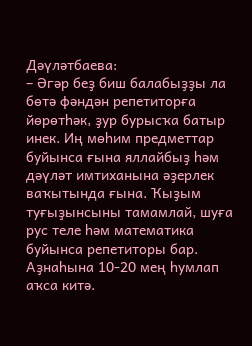Дәүләтбаева:
– Әгәр беҙ биш балабыҙҙы ла бөтә фәндән репетиторға йөрөтһәк, ҙур бурысҡа батыр инек. Иң мөһим предметтар буйынса ғына яллайбыҙ һәм дәүләт имтиханына әҙерлек ваҡытында ғына. Ҡыҙым туғыҙынсыны тамамлай, шуға рус теле һәм математика буйынса репетиторы бар. Аҙнаһына 10-20 мең һумлап аҡса китә.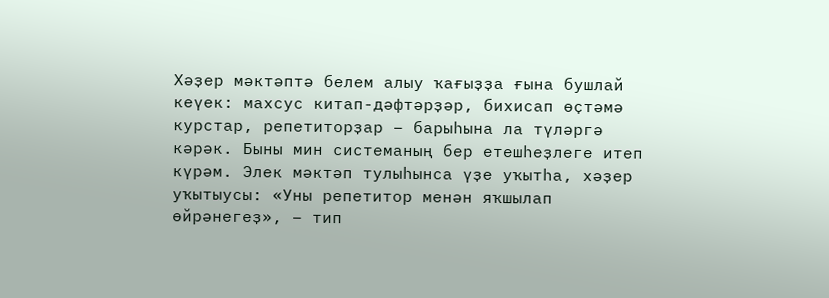Хәҙер мәктәптә белем алыу ҡағыҙҙа ғына бушлай кеүек: махсус китап-дәфтәрҙәр, бихисап өҫтәмә курстар, репетиторҙар – барыһына ла түләргә кәрәк. Быны мин системаның бер етешһеҙлеге итеп күрәм. Элек мәктәп тулыһынса үҙе уҡытһа, хәҙер уҡытыусы: «Уны репетитор менән яҡшылап өйрәнегеҙ», – тип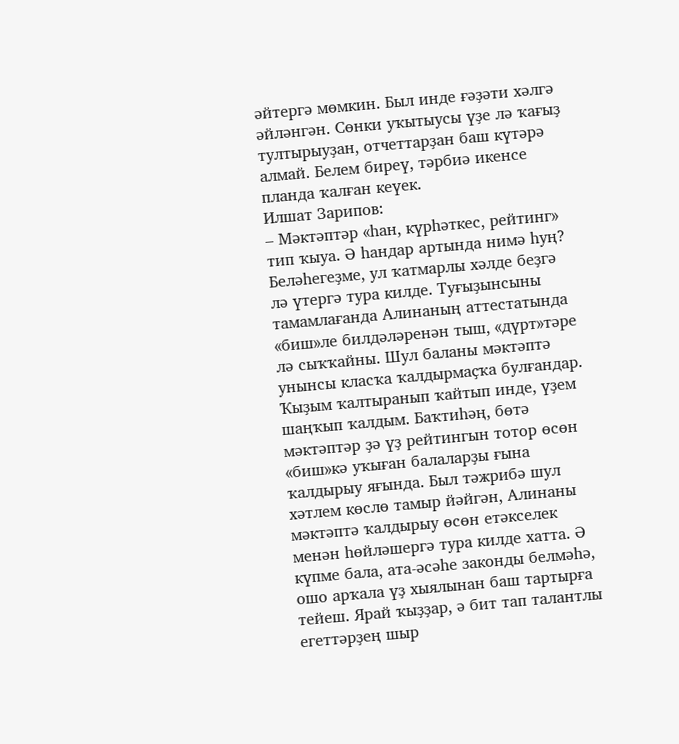әйтергә мөмкин. Был инде ғәҙәти хәлгә әйләнгән. Сөнки уҡытыусы үҙе лә ҡағыҙ тултырыуҙан, отчеттарҙан баш күтәрә алмай. Белем биреү, тәрбиә икенсе планда ҡалған кеүек.
Илшат Зарипов:
– Мәктәптәр «һан, күрһәткес, рейтинг» тип ҡыуа. Ә һандар артында нимә һуң? Беләһегеҙме, ул ҡатмарлы хәлде беҙгә лә үтергә тура килде. Туғыҙынсыны тамамлағанда Алинаның аттестатында «биш»ле билдәләренән тыш, «дүрт»тәре лә сыҡҡайны. Шул баланы мәктәптә унынсы класҡа ҡалдырмаҫҡа булғандар. Ҡыҙым ҡалтыранып ҡайтып инде, үҙем шаңҡып ҡалдым. Баҡтиһәң, бөтә мәктәптәр ҙә үҙ рейтингын тотор өсөн «биш»кә уҡыған балаларҙы ғына ҡалдырыу яғында. Был тәжрибә шул хәтлем көслө тамыр йәйгән, Алинаны мәктәптә ҡалдырыу өсөн етәкселек менән һөйләшергә тура килде хатта. Ә күпме бала, ата-әсәһе законды белмәһә, ошо арҡала үҙ хыялынан баш тартырға тейеш. Ярай ҡыҙҙар, ә бит тап талантлы егеттәрҙең шыр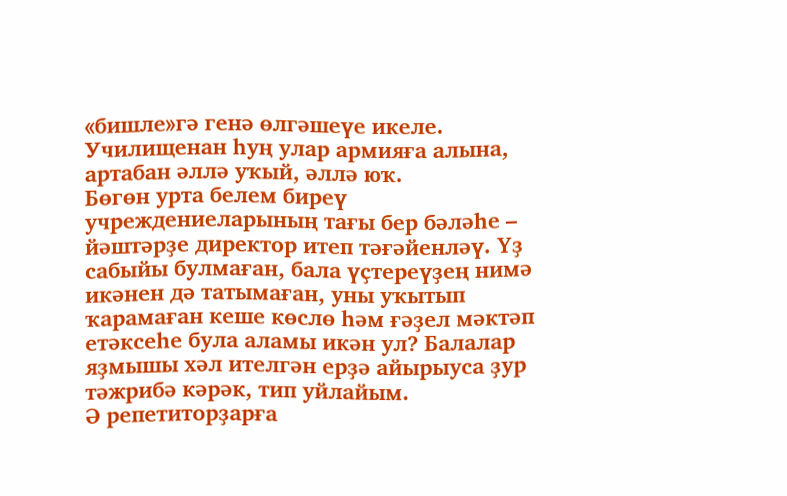«бишле»гә генә өлгәшеүе икеле. Училищенан һуң улар армияға алына, артабан әллә уҡый, әллә юҡ.
Бөгөн урта белем биреү учреждениеларының тағы бер бәләһе – йәштәрҙе директор итеп тәғәйенләү. Үҙ сабыйы булмаған, бала үҫтереүҙең нимә икәнен дә татымаған, уны уҡытып ҡарамаған кеше көслө һәм ғәҙел мәктәп етәксеһе була аламы икән ул? Балалар яҙмышы хәл ителгән ерҙә айырыуса ҙур тәжрибә кәрәк, тип уйлайым.
Ә репетиторҙарға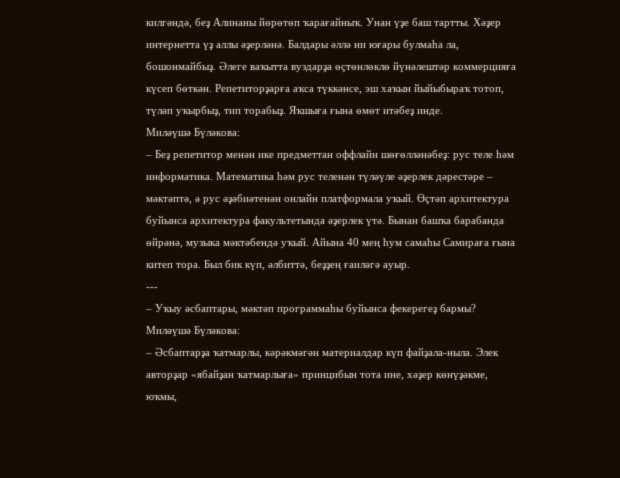килгәндә, беҙ Алинаны йөрөтөп ҡарағайныҡ. Унан үҙе баш тартты. Хәҙер интернетта үҙ аллы әҙерләнә. Балдары әллә ни юғары булмаһа ла, бошонмайбыҙ. Әлеге ваҡытта вуздарҙа өҫтөнлөклө йүнәлештәр коммерцияға күсеп бөткән. Репетиторҙарға аҡса түккәнсе, эш хаҡын йыйыбыраҡ тотоп, түләп уҡырбыҙ, тип торабыҙ. Яҡшыға ғына өмөт итәбеҙ инде.
Миләүшә Бүләкова:
– Беҙ репетитор менән ике предметтан оффлайн шөғөлләнәбеҙ: рус теле һәм информатика. Математика һәм рус теленән түләүле әҙерлек дәрестәре – мәктәптә, ә рус әҙәбиәтенән онлайн платформала уҡый. Өҫтәп архитектура буйынса архитектура факультетында әҙерлек үтә. Бынан башҡа барабанда өйрәнә, музыка мәктәбендә уҡый. Айына 40 мең һум самаһы Самираға ғына китеп тора. Был бик күп, әлбиттә, беҙҙең ғаиләгә ауыр.
---
– Уҡыу әсбаптары, мәктәп программаһы буйынса фекерегеҙ бармы?
Миләүшә Бүләкова:
– Әсбаптарҙа ҡатмарлы, кәрәкмәгән материалдар күп файҙала-ныла. Элек авторҙар «ябайҙан ҡатмарлыға» принцибын тота ине, хәҙер көнүҙәкме, юҡмы,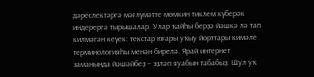дәреслектәргә мәғлүмәтте мөмкин тиклем күберәк индерергә тырышалар. Улар ҡайһы берҙә йәшкә лә тап килмәгән кеүек: текстар юғары уҡыу йорттары кимәле терминологияһы менән бирелә. Ярай интернет заманында йәшәйбеҙ – эҙләп яуабын табабыҙ. Шул уҡ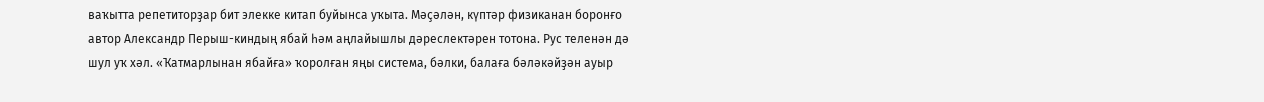ваҡытта репетиторҙар бит элекке китап буйынса уҡыта. Мәҫәлән, күптәр физиканан боронғо автор Александр Перыш-киндың ябай һәм аңлайышлы дәреслектәрен тотона. Рус теленән дә шул уҡ хәл. «Ҡатмарлынан ябайға» ҡоролған яңы система, бәлки, балаға бәләкәйҙән ауыр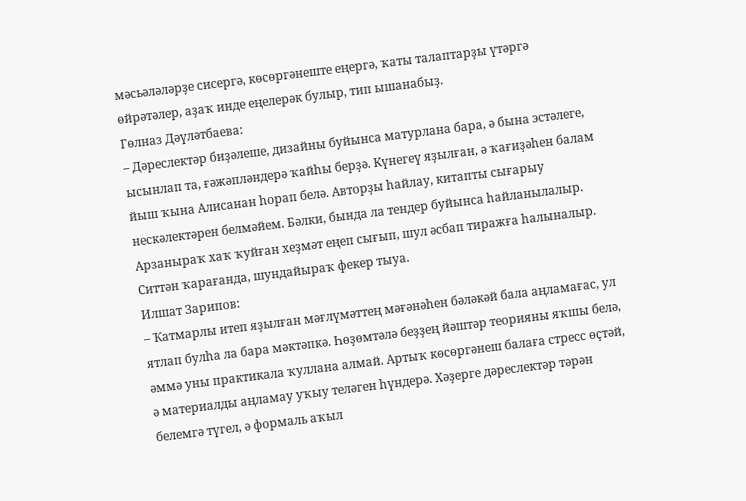мәсьәләләрҙе сисергә, көсөргәнеште еңергә, ҡаты талаптарҙы үтәргә өйрәтәлер, аҙаҡ инде еңелерәк булыр, тип ышанабыҙ.
Гөлназ Дәүләтбаева:
– Дәреслектәр биҙәлеше, дизайны буйынса матурлана бара, ә бына эстәлеге, ысынлап та, ғәжәпләндерә ҡайһы берҙә. Күнегеү яҙылған, ә ҡағиҙәһен балам йыш ҡына Алисанан һорап белә. Авторҙы һайлау, китапты сығарыу нескәлектәрен белмәйем. Бәлки, бында ла тендер буйынса һайланылалыр. Арзаныраҡ хаҡ ҡуйған хеҙмәт еңеп сығып, шул әсбап тиражға һалыналыр. Ситтән ҡарағанда, шундайыраҡ фекер тыуа.
Илшат Зарипов:
– Ҡатмарлы итеп яҙылған мәғлүмәттең мәғәнәһен бәләкәй бала аңламағас, ул ятлап булһа ла бара мәктәпкә. Һөҙөмтәлә беҙҙең йәштәр теорияны яҡшы белә, әммә уны практикала ҡуллана алмай. Артыҡ көсөргәнеш балаға стресс өҫтәй, ә материалды аңламау уҡыу теләген һүндерә. Хәҙерге дәреслектәр тәрән белемгә түгел, ә формаль аҡыл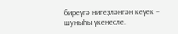биреүгә нигеҙләнгән кеүек – шуныһы үкенесле.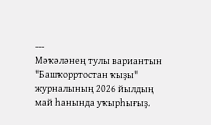---
Мәҡәләнең тулы вариантын "Башҡорртостан ҡыҙы" журналының 2026 йылдың май һанында уҡырһығыҙ.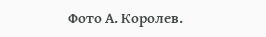Фото А. Королев.